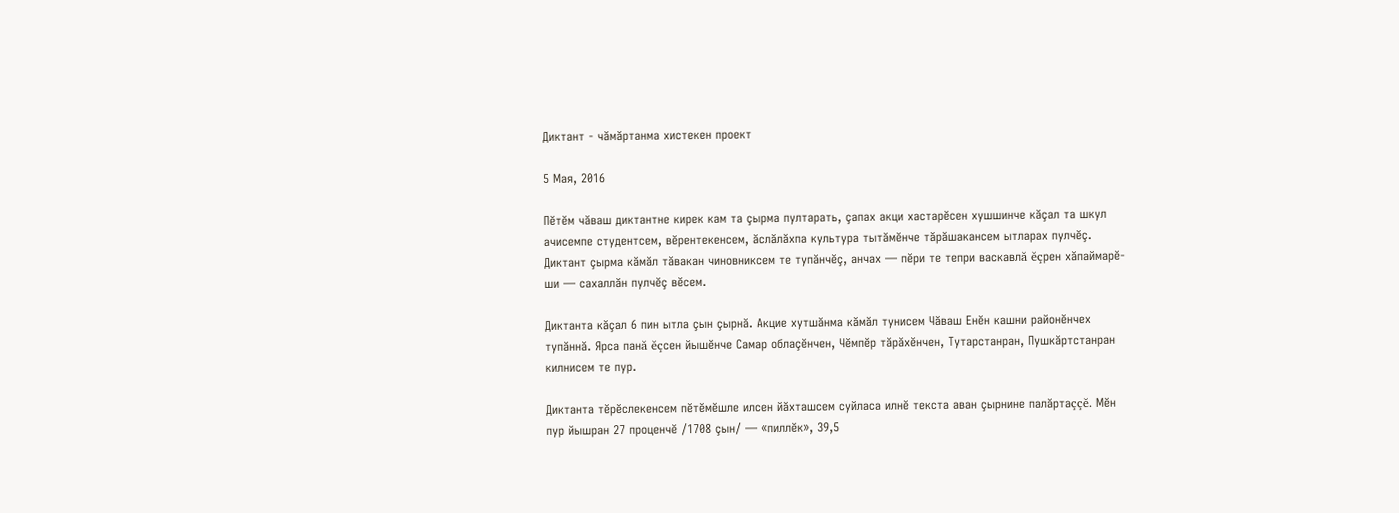Диктант - чăмăртанма хистекен проект

5 Мая, 2016

Пĕтĕм чăваш диктантне кирек кам та çырма пултарать, çапах акци хастарĕсен хушшинче кăçал та шкул ачисемпе студентсем, вĕрентекенсем, ăслăлăхпа культура тытăмĕнче тăрăшакансем ытларах пулчĕç. Диктант çырма кăмăл тăвакан чиновниксем те тупăнчĕç, анчах — пĕри те тепри васкавлă ĕçрен хăпаймарĕ-ши — сахаллăн пулчĕç вĕсем.

Диктанта кăçал 6 пин ытла çын çырнă. Акцие хутшăнма кăмăл тунисем Чăваш Енĕн кашни районĕнчех тупăннă. Ярса панă ĕçсен йышĕнче Самар облаçĕнчен, Чĕмпĕр тăрăхĕнчен, Тутарстанран, Пушкăртстанран килнисем те пур.

Диктанта тĕрĕслекенсем пĕтĕмĕшле илсен йăхташсем суйласа илнĕ текста аван çырнине палăртаççĕ. Мĕн пур йышран 27 проценчĕ /1708 çын/ — «пиллĕк», 39,5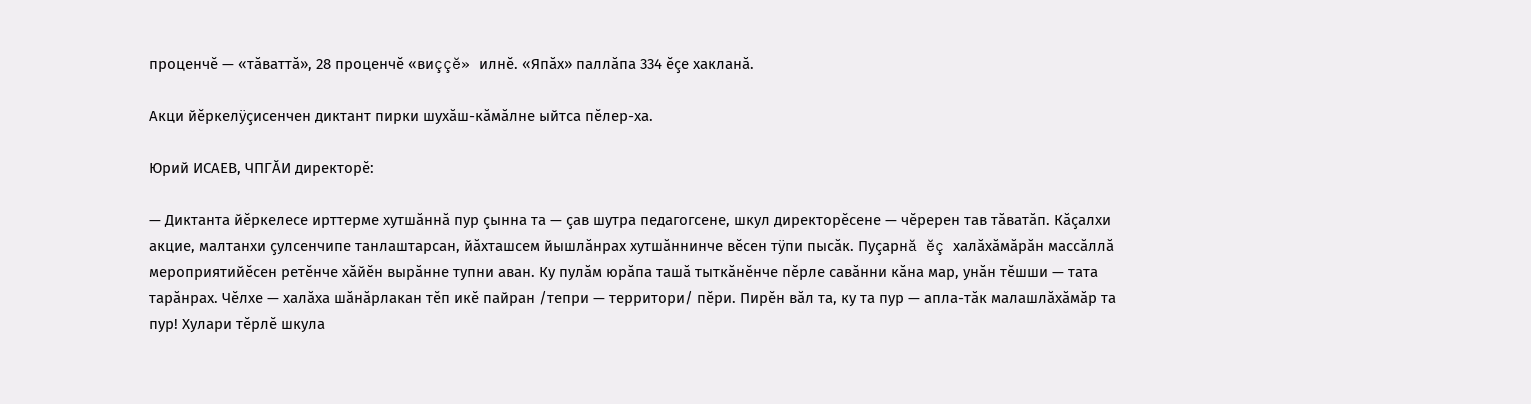проценчĕ — «тăваттă», 28 проценчĕ «виççĕ» илнĕ. «Япăх» паллăпа 334 ĕçе хакланă.

Акци йĕркелÿçисенчен диктант пирки шухăш-кăмăлне ыйтса пĕлер-ха.

Юрий ИСАЕВ, ЧПГĂИ директорĕ:

— Диктанта йĕркелесе ирттерме хутшăннă пур çынна та — çав шутра педагогсене, шкул директорĕсене — чĕререн тав тăватăп. Кăçалхи акцие, малтанхи çулсенчипе танлаштарсан, йăхташсем йышлăнрах хутшăннинче вĕсен тÿпи пысăк. Пуçарнă ĕç халăхăмăрăн массăллă мероприятийĕсен ретĕнче хăйĕн вырăнне тупни аван. Ку пулăм юрăпа ташă тыткăнĕнче пĕрле савăнни кăна мар, унăн тĕшши — тата тарăнрах. Чĕлхе — халăха шăнăрлакан тĕп икĕ пайран /тепри — территори/ пĕри. Пирĕн вăл та, ку та пур — апла-тăк малашлăхăмăр та пур! Хулари тĕрлĕ шкула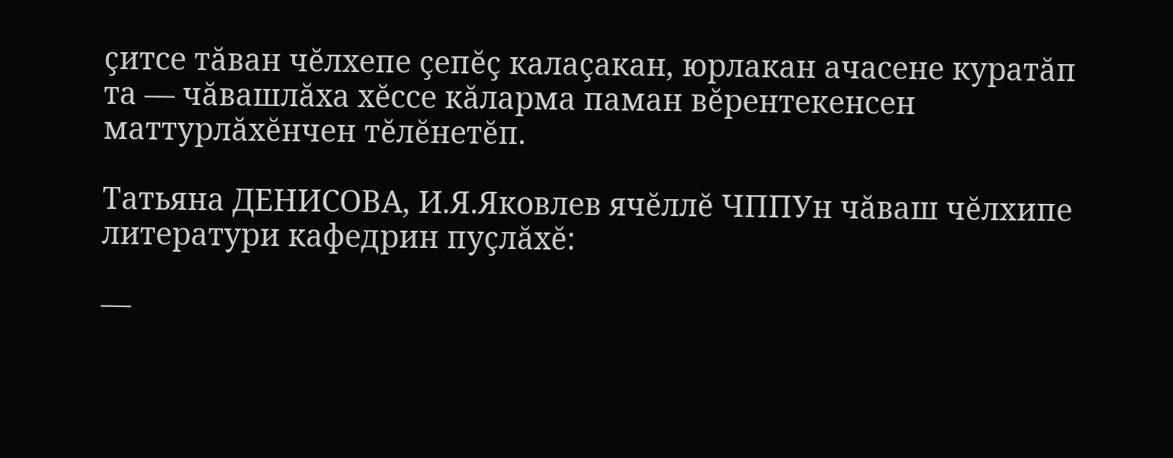çитсе тăван чĕлхепе çепĕç калаçакан, юрлакан ачасене куратăп та — чăвашлăха хĕссе кăларма паман вĕрентекенсен маттурлăхĕнчен тĕлĕнетĕп.

Татьяна ДЕНИСОВА, И.Я.Яковлев ячĕллĕ ЧППУн чăваш чĕлхипе литератури кафедрин пуçлăхĕ:

—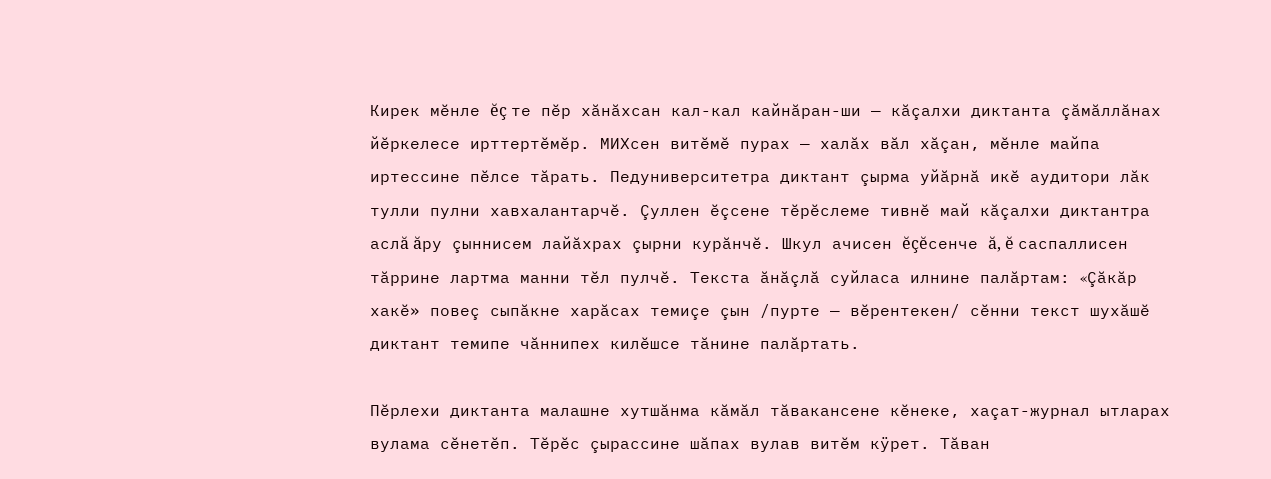Кирек мĕнле ĕç те пĕр хăнăхсан кал-кал кайнăран-ши — кăçалхи диктанта çăмăллăнах йĕркелесе ирттертĕмĕр. МИХсен витĕмĕ пурах — халăх вăл хăçан, мĕнле майпа иртессине пĕлсе тăрать. Педуниверситетра диктант çырма уйăрнă икĕ аудитори лăк тулли пулни хавхалантарчĕ. Çуллен ĕçсене тĕрĕслеме тивнĕ май кăçалхи диктантра аслă ăру çыннисем лайăхрах çырни курăнчĕ. Шкул ачисен ĕçĕсенче ă, ĕ саспаллисен тăррине лартма манни тĕл пулчĕ. Текста ăнăçлă суйласа илнине палăртам: «Çăкăр хакĕ» повеç сыпăкне харăсах темиçе çын /пурте — вĕрентекен/ сĕнни текст шухăшĕ диктант темипе чăннипех килĕшсе тăнине палăртать.

Пĕрлехи диктанта малашне хутшăнма кăмăл тăвакансене кĕнеке, хаçат-журнал ытларах вулама сĕнетĕп. Тĕрĕс çырассине шăпах вулав витĕм кÿрет. Тăван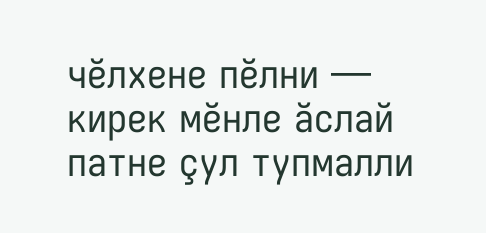чĕлхене пĕлни — кирек мĕнле ăслай патне çул тупмалли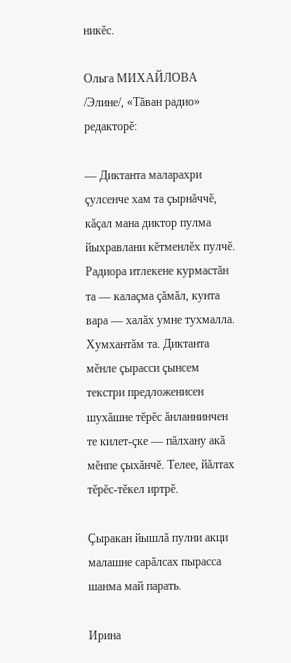никĕс.

Ольга МИХАЙЛОВА /Элине/, «Тăван радио» редакторĕ:

— Диктанта маларахри çулсенче хам та çырнăччĕ, кăçал мана диктор пулма йыхравлани кĕтменлĕх пулчĕ. Радиора итлекене курмастăн та — калаçма çăмăл, кунта вара — халăх умне тухмалла. Хумхантăм та. Диктанта мĕнле çырасси çынсем текстри предложенисен шухăшне тĕрĕс ăнланнинчен те килет-çке — пăлхану акă мĕнпе çыхăнчĕ. Телее, йăлтах тĕрĕс-тĕкел иртрĕ.

Çыракан йышлă пулни акци малашне сарăлсах пырасса шанма май парать.

Ирина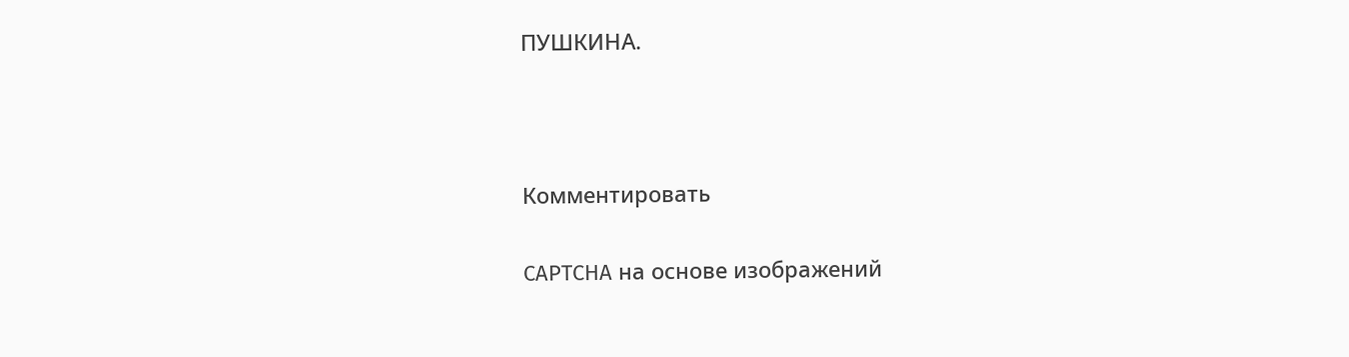ПУШКИНА.



Комментировать

CAPTCHA на основе изображений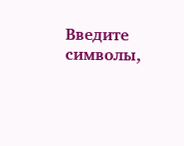Введите символы,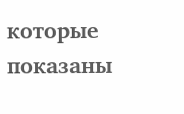которые показаны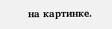на картинке.